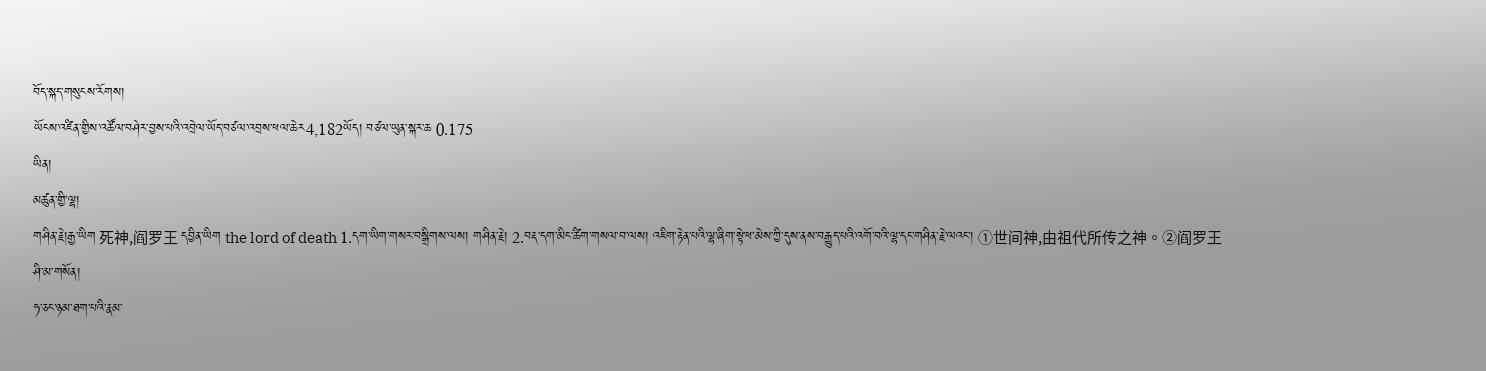བོད་སྐད་གསུངས་རོགས།
ཡོངས་འཛིན་གྱིས་འཚོལ་བཤེར་བྱས་པའི་འབྲེལ་ཡོད་བཙལ་འབྲས་ཕལ་ཆེར4,182ཡོད། བཙལ་ཡུན་སྐར་ཆ 0.175
ཡིན།
མཚུན་གྱི་ལྷ།
གཤིན་རྗེ།རྒྱ་ཡིག 死神,阎罗王 དབྱིན་ཡིག the lord of death 1.དག་ཡིག་གསར་བསྒྲིགས་ལས། གཤིན་རྗེ། 2.བརྡ་དག་མིང་ཚིག་གསལ་བ་ལས། འཇིག་རྟེན་པའི་ལྷ་ཞིག་སྟེ་ཕ་མེས་ཀྱི་དུས་ནས་བརྒྱུད་པའི་འགོ་བའི་ལྷ་དང་གཤིན་རྗེ་ལའང་། ①世间神,由祖代所传之神。②阎罗王
ཤི་མ་གསོན།
ཧ་ཅང་ཉམ་ཐག་པའི་རྣམ་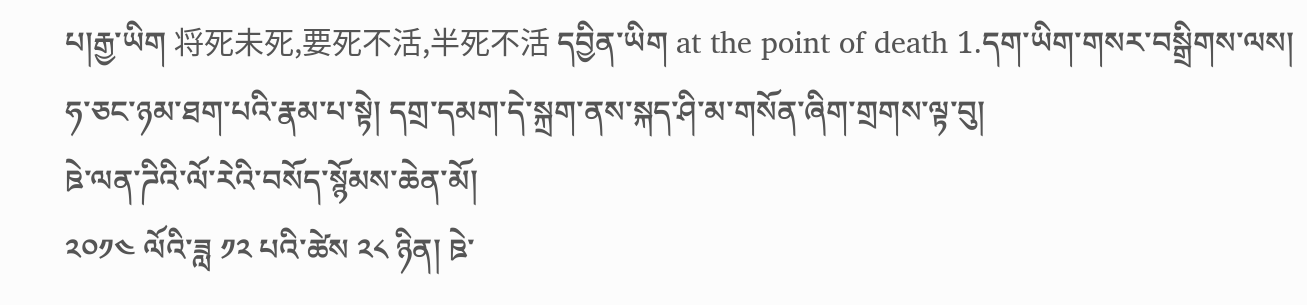པ།རྒྱ་ཡིག 将死未死,要死不活,半死不活 དབྱིན་ཡིག at the point of death 1.དག་ཡིག་གསར་བསྒྲིགས་ལས། ཧ་ཅང་ཉམ་ཐག་པའི་རྣམ་པ་སྟེ། དགྲ་དམག་དེ་སྐྲག་ནས་སྐད་ཤི་མ་གསོན་ཞིག་གྲགས་ལྟ་བུ།
ཋེ་ལན་ཌིའི་ལོ་རེའི་བསོད་སྙོམས་ཆེན་མོ།
༢༠༡༤ ལོའི་ཟླ ༡༢ པའི་ཚེས ༢༨ ཉིན། ཋེ་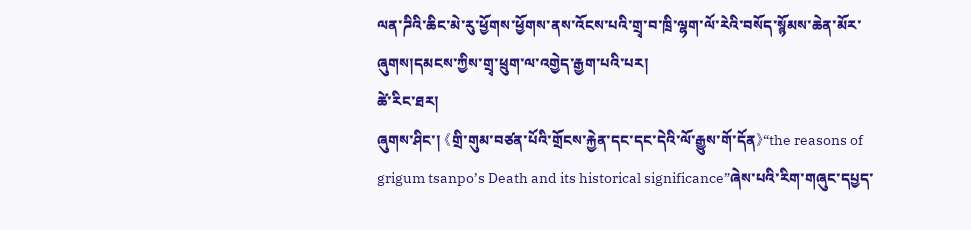ལན་ཌིའི་ཆིང་མེ་རུ་ཕྱོགས་ཕྱོགས་ནས་འོངས་པའི་གྲྭ་བ་ཁྲི་ལྷག་ལོ་རེའི་བསོད་སྙོམས་ཆེན་མོར་ཞུགས།དམངས་ཀྱིས་གྲྭ་ཕྲུག་ལ་འགྱེད་རྒྱག་པའི་པར།
ཚེ་རིང་ཐར།
ཞུགས་ཤིང་། 《གྲི་གུམ་བཙན་པོའི་གྲོངས་རྐྱེན་དང་དང་དེའི་ལོ་རྒྱུས་གོ་དོན》“the reasons of grigum tsanpo’s Death and its historical significance”ཞེས་པའི་རིག་གཞུང་དཔྱད་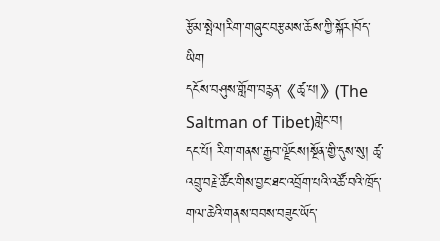རྩོམ་སྤེལ།རིག་གཞུང་བརྩམས་ཆོས་ཀྱི་སྐོར།བོད་ཡིག
དངོས་བཤུས་གློག་བརྙན་《ཚྭ་པ།》(The Saltman of Tibet)གླེང་བ།
དང་པོ། རིག་གནས་རྒྱབ་ལྗོངས།སྔོན་གྱི་དུས་སུ། ཚྭ་འབྲུ་བརྗེ་ཚོང་གིས་བྱང་ཐང་འབྲོག་པའི་འཚོ་བའི་ཁྲོད་གལ་ཆེའི་གནས་བབས་བཟུང་ཡོད་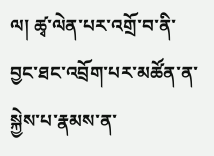ལ། ཚྭ་ལེན་པར་འགྲོ་བ་ནི་བྱང་ཐང་འབྲོག་པར་མཚོན་ན་སྐྱེས་པ་རྣམས་ན་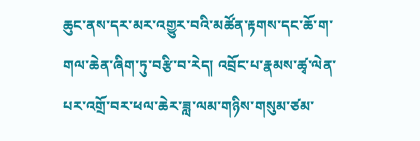ཆུང་ནས་དར་མར་འགྱུར་བའི་མཚོན་རྟགས་དང་ཆོ་ག་གལ་ཆེན་ཞིག་ཏུ་བརྩི་བ་རེད། འབྲོང་པ་རྣམས་ཚྭ་ལེན་པར་འགྲོ་བར་ཕལ་ཆེར་ཟླ་ལམ་གཉིས་གསུམ་ཙམ་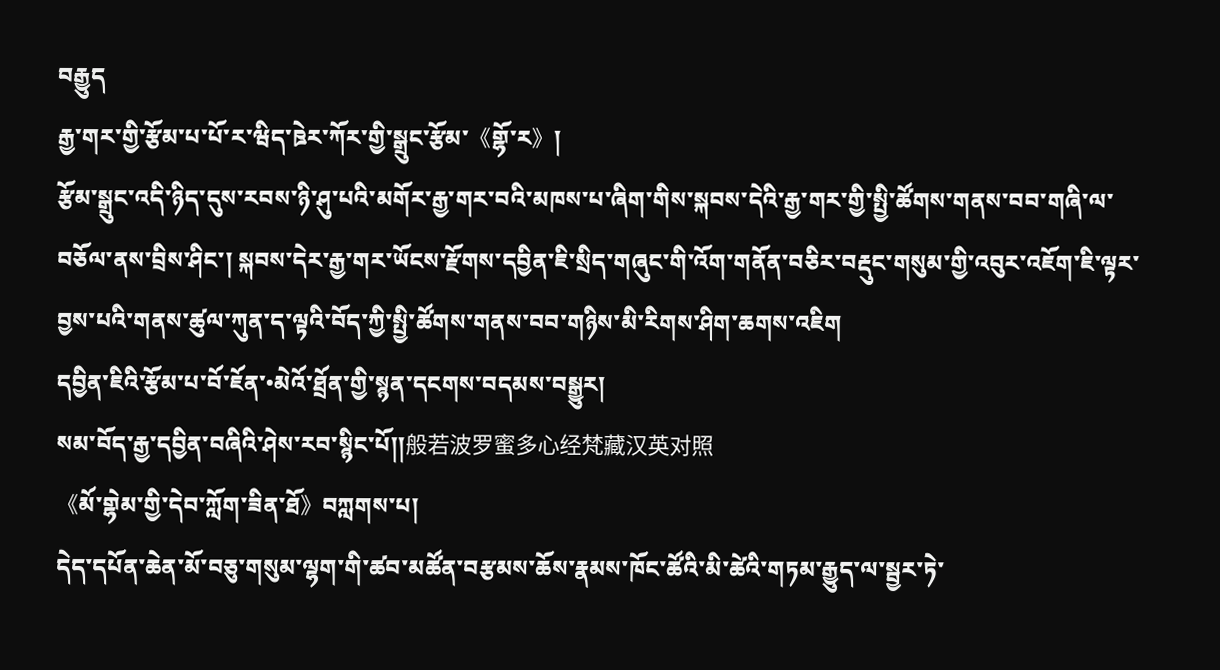བརྒྱུད
རྒྱ་གར་གྱི་རྩོམ་པ་པོ་ར་ཝིད་ཋེར་ཀོར་གྱི་སྒྲུང་རྩོམ་《གྷོ་ར》།
རྩོམ་སྒྲུང་འདི་ཉིད་དུས་རབས་ཉི་ཤུ་པའི་མགོར་རྒྱ་གར་བའི་མཁས་པ་ཞིག་གིས་སྐབས་དེའི་རྒྱ་གར་གྱི་སྤྱི་ཚོགས་གནས་བབ་གཞི་ལ་བཅོལ་ནས་བྲིས་ཤིང་། སྐབས་དེར་རྒྱ་གར་ཡོངས་རྫོགས་དབྱིན་ཇི་སྲིད་གཞུང་གི་འོག་གནོན་བཅིར་བརྡུང་གསུམ་གྱི་འབུར་འཇོག་ཇི་ལྟར་བྱས་པའི་གནས་ཚུལ་ཀུན་ད་ལྟའི་བོད་ཀྱི་སྤྱི་ཚོགས་གནས་བབ་གཉིས་མི་རིགས་ཤིག་ཆགས་འཇིག
དབྱིན་ཇིའི་རྩོམ་པ་བོ་ཇོན་•མེའོ་ཐྲོན་གྱི་སྙན་དངགས་བདམས་བསྒྱུར།
སམ་བོད་རྒྱ་དབྱིན་བཞིའི་ཤེས་རབ་སྙིང་པོ།།般若波罗蜜多心经梵藏汉英对照
《མོ་གྷེམ་གྱི་དེབ་ཀློག་ཟིན་ཐོ》བཀླགས་པ།
དེད་དཔོན་ཆེན་མོ་བཅུ་གསུམ་ལྷག་གི་ཚབ་མཚོན་བརྩམས་ཆོས་རྣམས་ཁོང་ཚོའི་མི་ཚེའི་གཏམ་རྒྱུད་ལ་སྦྱར་ཏེ་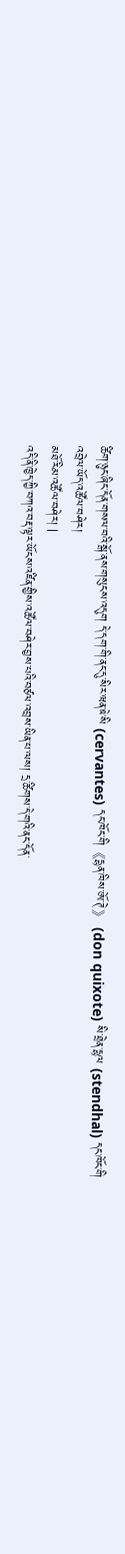ཚིག་ཉུང་ཞིང་དོན་གསལ་བའི་སྒོ་ནས་གསུངས་འདུག དེ་དག་གི་ནང་དུ་སིར་ཝན་ཋེ་སི (cervantes) དང་ཁོང་གི《དྷན་ཁིས་ཨོ་ཊེ》 (don quixote) སི་ཐྲེན་དྷལ (stendhal) དང་ཁོང་གི
འབྲེལ་ཡོད་འཚོལ་བཤེར།
མཐོ་རིམ་འཚོལ་བཤེར། |
འདི་ནི་ཁྱེད་ཀྱི་བཀའ་བརྡ་ལྟར་ཡོངས་འཛིན་གྱིས་འཚོལ་བཤེར་བྱས་པའི་བཙལ་འབྲས་ཡིན་པ་ལས། དྲ་ཚིགས་དེ་གའི་ནང་དོན་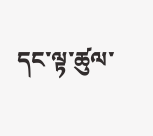དང་ལྟ་ཚུལ་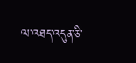ལ་འཐད་འདུན་ཅི་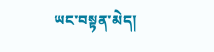ཡང་བསྟན་མེད།